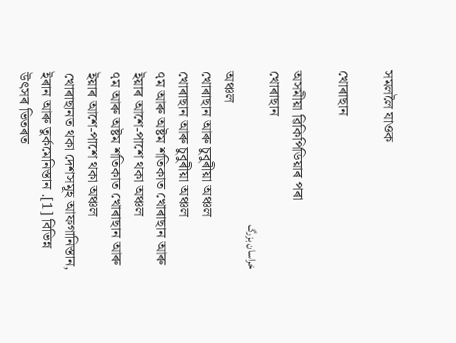সমললৈ যাওক

খোৰাছান

অসমীয়া ৱিকিপিডিয়াৰ পৰা
খোৰাছান
خراسان بزرگ
অঞ্চল
খোৰাছান আৰু চুবুৰীয়া অঞ্চল
খোৰাছান আৰু চুবুৰীয়া অঞ্চল
৭ম আৰু অষ্টম শতিকাত খোৰাছান আৰু ইয়াৰ আশে-পাশে থকা অঞ্চল
৭ম আৰু অষ্টম শতিকাত খোৰাছান আৰু ইয়াৰ আশে-পাশে থকা অঞ্চল
খোৰাছানত থকা দেশসমূহ আফগানিস্তান, ইৰান আৰু তুৰ্কমেনিস্তান .[1] বিভিন্ন উৎসৰ ভিতৰত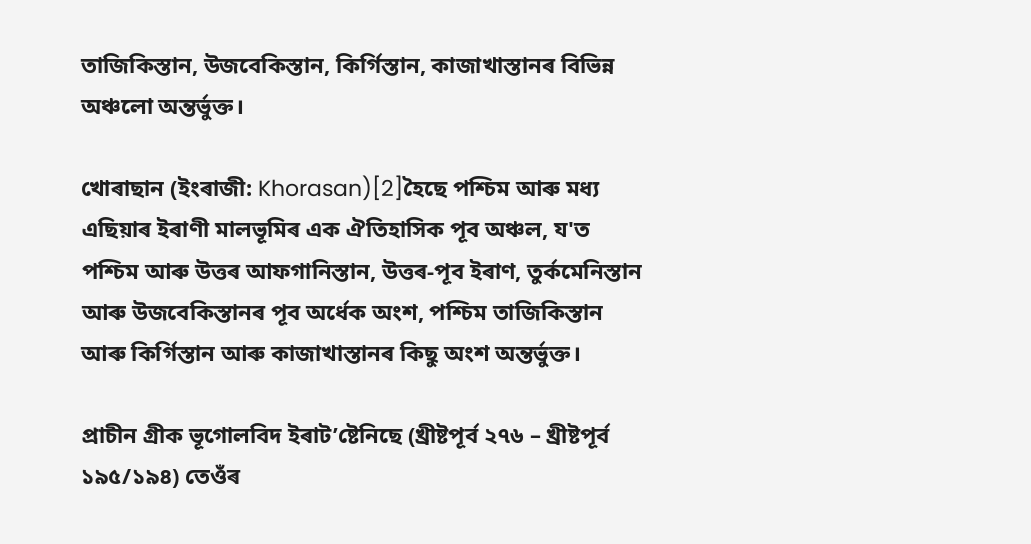তাজিকিস্তান, উজবেকিস্তান, কিৰ্গিস্তান, কাজাখাস্তানৰ বিভিন্ন অঞ্চলো অন্তৰ্ভুক্ত।

খোৰাছান (ইংৰাজী: Khorasan)[2]হৈছে পশ্চিম আৰু মধ্য এছিয়াৰ ইৰাণী মালভূমিৰ এক ঐতিহাসিক পূব অঞ্চল, য'ত পশ্চিম আৰু উত্তৰ আফগানিস্তান, উত্তৰ-পূব ইৰাণ, তুৰ্কমেনিস্তান আৰু উজবেকিস্তানৰ পূব অৰ্ধেক অংশ, পশ্চিম তাজিকিস্তান আৰু কিৰ্গিস্তান আৰু কাজাখাস্তানৰ কিছু অংশ অন্তৰ্ভুক্ত।

প্ৰাচীন গ্ৰীক ভূগোলবিদ ইৰাট’ষ্টেনিছে (খ্ৰীষ্টপূৰ্ব ২৭৬ – খ্ৰীষ্টপূৰ্ব ১৯৫/১৯৪) তেওঁৰ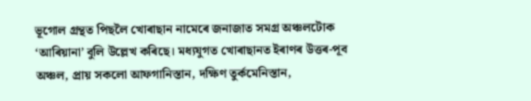ভূগোল গ্ৰন্থত পিছলৈ খোৰাছান নামেৰে জনাজাত সমগ্ৰ অঞ্চলটোক ‘আৰিয়ানা’ বুলি উল্লেখ কৰিছে। মধ্যযুগত খোৰাছানত ইৰাণৰ উত্তৰ-পূব অঞ্চল, প্ৰায় সকলো আফগানিস্তান, দক্ষিণ তুৰ্কমেনিস্তান,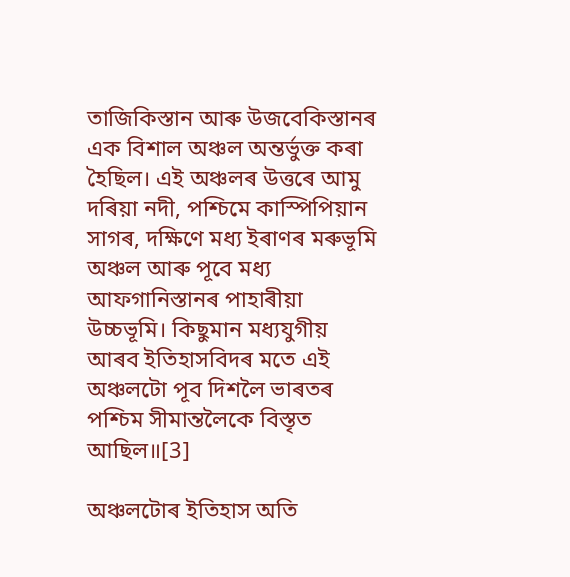তাজিকিস্তান আৰু উজবেকিস্তানৰ এক বিশাল অঞ্চল অন্তৰ্ভুক্ত কৰা হৈছিল। এই অঞ্চলৰ উত্তৰে আমু দৰিয়া নদী, পশ্চিমে কাস্পিপিয়ান সাগৰ, দক্ষিণে মধ্য ইৰাণৰ মৰুভূমি অঞ্চল আৰু পূবে মধ্য আফগানিস্তানৰ পাহাৰীয়া উচ্চভূমি। কিছুমান মধ্যযুগীয় আৰব ইতিহাসবিদৰ মতে এই অঞ্চলটো পূব দিশলৈ ভাৰতৰ পশ্চিম সীমান্তলৈকে বিস্তৃত আছিল॥[3]

অঞ্চলটোৰ ইতিহাস অতি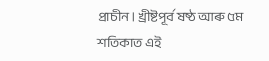প্ৰাচীন। খ্ৰীষ্টপূৰ্ব ষষ্ঠ আৰু ৫ম শতিকাত এই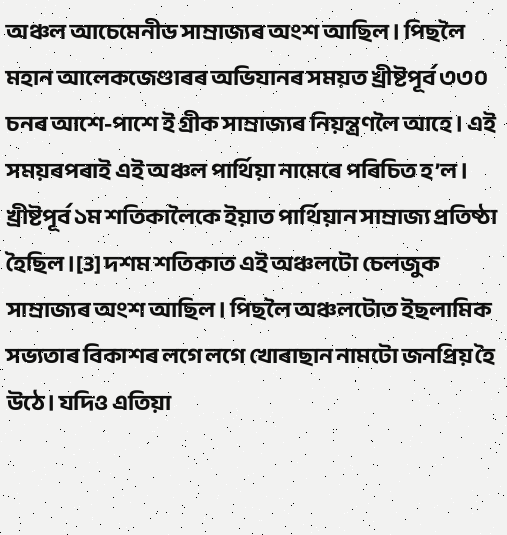অঞ্চল আচেমেনীড সাম্ৰাজ্যৰ অংশ আছিল। পিছলৈ মহান আলেকজেণ্ডাৰৰ অভিযানৰ সময়ত খ্ৰীষ্টপূৰ্ব ৩৩০ চনৰ আশে-পাশে ই গ্ৰীক সাম্ৰাজ্যৰ নিয়ন্ত্ৰণলৈ আহে। এই সময়ৰপৰাই এই অঞ্চল পাৰ্থিয়া নামেৰে পৰিচিত হ’ল। খ্ৰীষ্টপূৰ্ব ১ম শতিকালৈকে ইয়াত পাৰ্থিয়ান সাম্ৰাজ্য প্ৰতিষ্ঠা হৈছিল।[3] দশম শতিকাত এই অঞ্চলটো চেলজুক সাম্ৰাজ্যৰ অংশ আছিল। পিছলৈ অঞ্চলটোত ইছলামিক সভ্যতাৰ বিকাশৰ লগে লগে খোৰাছান নামটো জনপ্ৰিয় হৈ উঠে। যদিও এতিয়া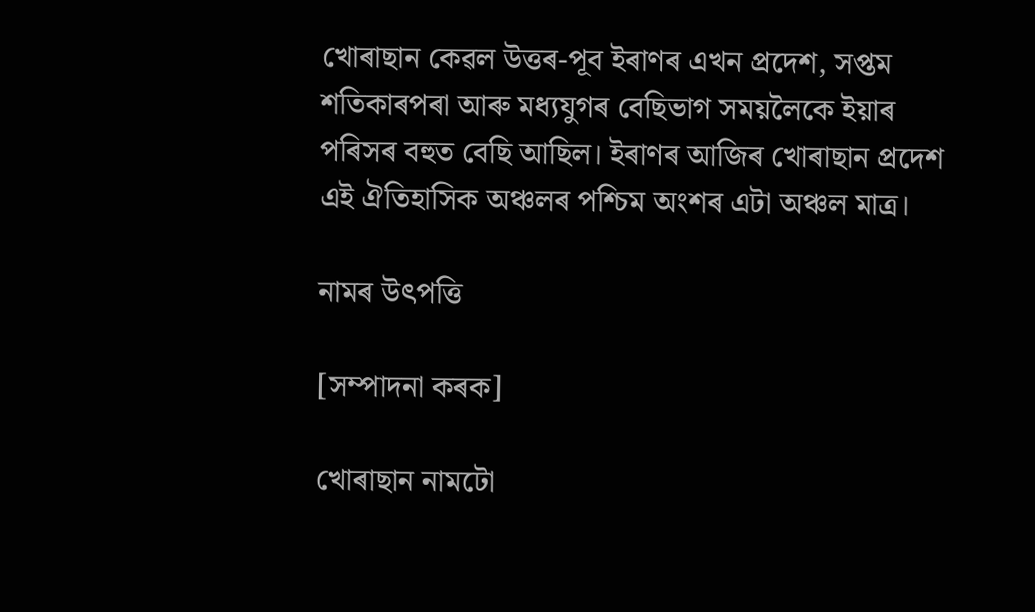খোৰাছান কেৱল উত্তৰ-পূব ইৰাণৰ এখন প্ৰদেশ, সপ্তম শতিকাৰপৰা আৰু মধ্যযুগৰ বেছিভাগ সময়লৈকে ইয়াৰ পৰিসৰ বহুত বেছি আছিল। ইৰাণৰ আজিৰ খোৰাছান প্ৰদেশ এই ঐতিহাসিক অঞ্চলৰ পশ্চিম অংশৰ এটা অঞ্চল মাত্ৰ।

নামৰ উৎপত্তি

[সম্পাদনা কৰক]

খোৰাছান নামটো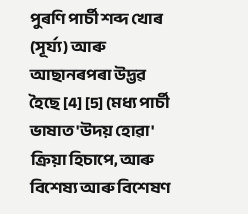পুৰণি পাৰ্চী শব্দ খোৰ (সূৰ্য্য) আৰু আছানৰপৰা উদ্ভৱ হৈছে [4] [5] (মধ্য পাৰ্চী ভাষাত 'উদয় হোৱা' ক্ৰিয়া হিচাপে, আৰু বিশেষ্য আৰু বিশেষণ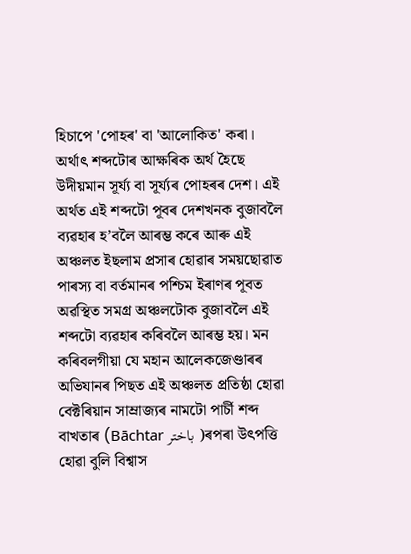হিচাপে 'পোহৰ' বা 'আলোকিত' কৰা। অৰ্থাৎ শব্দটোৰ আক্ষৰিক অৰ্থ হৈছে উদীয়মান সূৰ্য্য বা সূৰ্য্যৰ পোহৰৰ দেশ। এই অৰ্থত এই শব্দটো পূবৰ দেশখনক বুজাবলৈ ব্যৱহাৰ হ’বলৈ আৰম্ভ কৰে আৰু এই অঞ্চলত ইছলাম প্ৰসাৰ হোৱাৰ সময়ছোৱাত পাৰস্য বা বৰ্তমানৰ পশ্চিম ইৰাণৰ পূবত অৱস্থিত সমগ্ৰ অঞ্চলটোক বুজাবলৈ এই শব্দটো ব্যৱহাৰ কৰিবলৈ আৰম্ভ হয়। মন কৰিবলগীয়া যে মহান আলেকজেণ্ডাৰৰ অভিযানৰ পিছত এই অঞ্চলত প্ৰতিষ্ঠা হোৱা বেক্টৰিয়ান সাম্ৰাজ্যৰ নামটো পাৰ্চী শব্দ বাখতাৰ (Bāchtar باختر )ৰপৰা উৎপত্তি হোৱা বুলি বিশ্বাস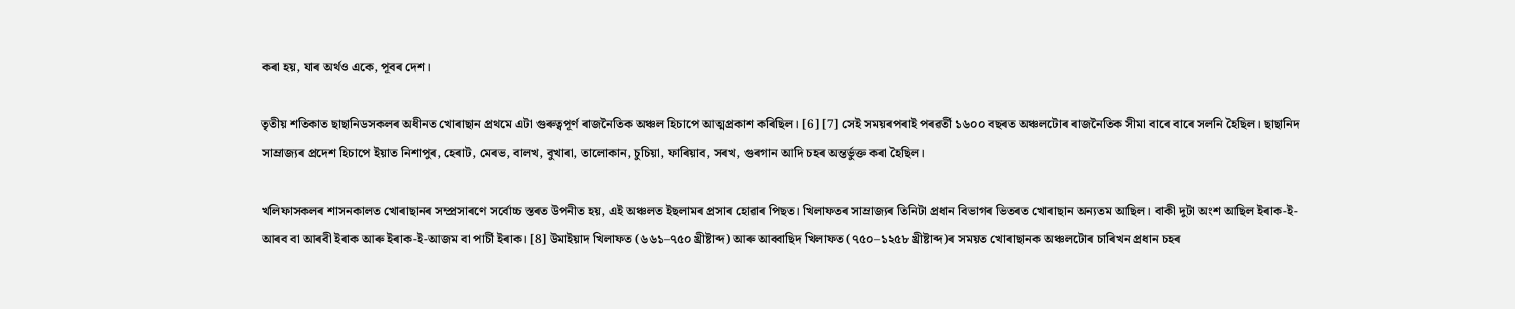কৰা হয়, যাৰ অৰ্থও একে, পূবৰ দেশ।

তৃতীয় শতিকাত ছাছানিডসকলৰ অধীনত খোৰাছান প্ৰথমে এটা গুৰুত্বপূৰ্ণ ৰাজনৈতিক অঞ্চল হিচাপে আত্মপ্ৰকাশ কৰিছিল। [6] [7] সেই সময়ৰপৰাই পৰৱৰ্তী ১৬০০ বছৰত অঞ্চলটোৰ ৰাজনৈতিক সীমা বাৰে বাৰে সলনি হৈছিল। ছাছানিদ সাম্ৰাজ্যৰ প্ৰদেশ হিচাপে ইয়াত নিশাপুৰ, হেৰাট, মেৰভ, বালখ, বুখাৰা, তালোকান, চুচিয়া, ফাৰিয়াব, সৰখ, গুৰগান আদি চহৰ অন্তৰ্ভুক্ত কৰা হৈছিল।

খলিফাসকলৰ শাসনকালত খোৰাছানৰ সম্প্ৰসাৰণে সৰ্বোচ্চ স্তৰত উপনীত হয়, এই অঞ্চলত ইছলামৰ প্ৰসাৰ হোৱাৰ পিছত। খিলাফতৰ সাম্ৰাজ্যৰ তিনিটা প্ৰধান বিভাগৰ ভিতৰত খোৰাছান অন্যতম আছিল। বাকী দুটা অংশ আছিল ইৰাক-ই-আৰব বা আৰবী ইৰাক আৰু ইৰাক-ই-আজম বা পাৰ্চী ইৰাক। [8] উমাইয়াদ খিলাফত (৬৬১–৭৫০ খ্ৰীষ্টাব্দ) আৰু আব্বাছিদ খিলাফত (৭৫০–১২৫৮ খ্ৰীষ্টাব্দ)ৰ সময়ত খোৰাছানক অঞ্চলটোৰ চাৰিখন প্ৰধান চহৰ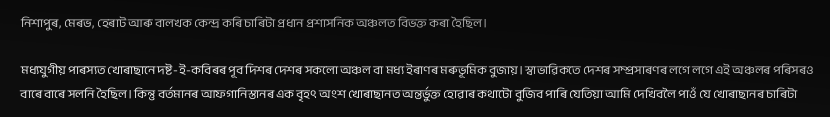নিশাপুৰ, মেৰভ, হেৰাট আৰু বালখক কেন্দ্ৰ কৰি চাৰিটা প্ৰধান প্ৰশাসনিক অঞ্চলত বিভক্ত কৰা হৈছিল।

মধ্যযুগীয় পাৰস্যত খোৰাছানে দষ্ট-ই-কবিৰৰ পূব দিশৰ দেশৰ সকলো অঞ্চল বা মধ্য ইৰাণৰ মৰুভূমিক বুজায়। স্বাভাৱিকতে দেশৰ সম্প্ৰসাৰণৰ লগে লগে এই অঞ্চলৰ পৰিসৰও বাৰে বাৰে সলনি হৈছিল। কিন্তু বৰ্তমানৰ আফগানিস্তানৰ এক বৃহৎ অংশ খোৰাছানত অন্তৰ্ভুক্ত হোৱাৰ কথাটো বুজিব পাৰি যেতিয়া আমি দেখিবলৈ পাওঁ যে খোৰাছানৰ চাৰিটা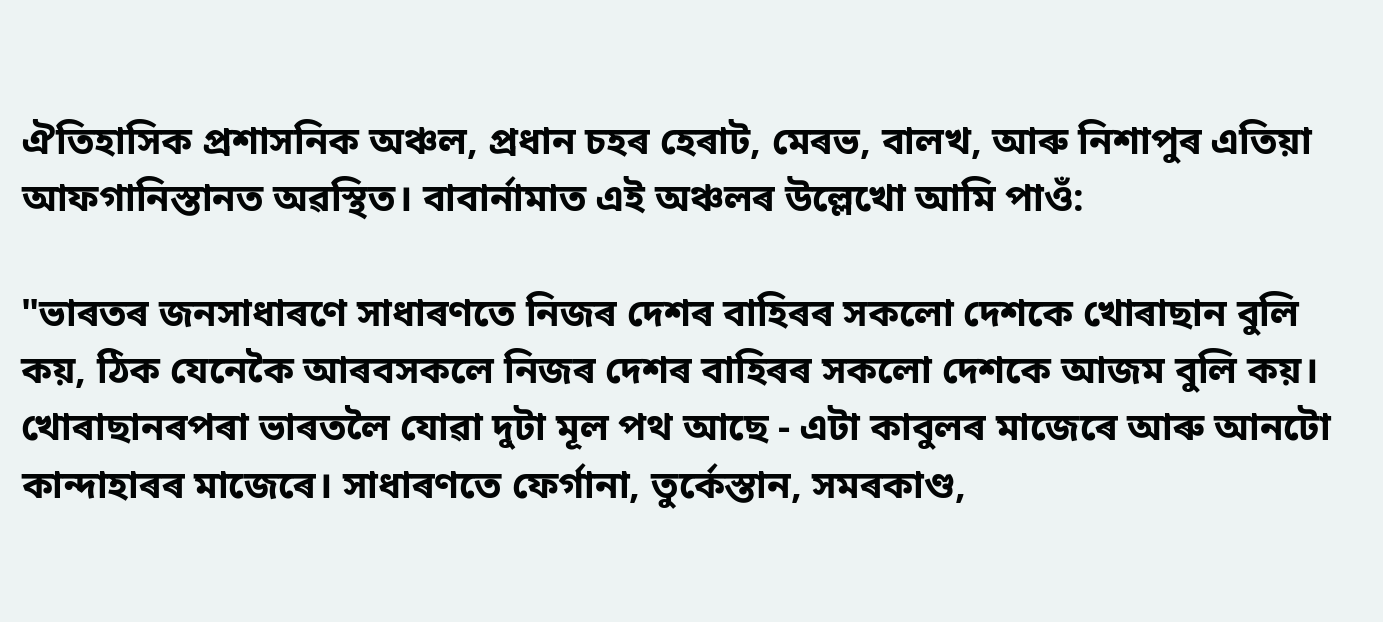ঐতিহাসিক প্ৰশাসনিক অঞ্চল, প্ৰধান চহৰ হেৰাট, মেৰভ, বালখ, আৰু নিশাপুৰ এতিয়া আফগানিস্তানত অৱস্থিত। বাবাৰ্নামাত এই অঞ্চলৰ উল্লেখো আমি পাওঁ:

"ভাৰতৰ জনসাধাৰণে সাধাৰণতে নিজৰ দেশৰ বাহিৰৰ সকলো দেশকে খোৰাছান বুলি কয়, ঠিক যেনেকৈ আৰবসকলে নিজৰ দেশৰ বাহিৰৰ সকলো দেশকে আজম বুলি কয়। খোৰাছানৰপৰা ভাৰতলৈ যোৱা দুটা মূল পথ আছে - এটা কাবুলৰ মাজেৰে আৰু আনটো কান্দাহাৰৰ মাজেৰে। সাধাৰণতে ফেৰ্গানা, তুৰ্কেস্তান, সমৰকাণ্ড,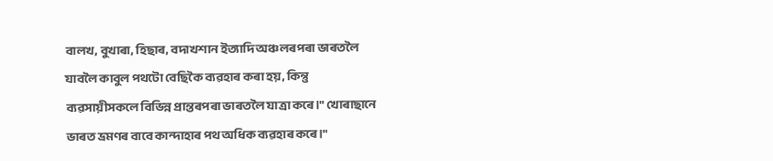বালখ, বুখাৰা, হিছাৰ, বদাখশান ইত্যাদি অঞ্চলৰপৰা ভাৰতলৈ যাবলৈ কাবুল পথটো বেছিকৈ ব্যৱহাৰ কৰা হয়, কিন্তু ব্যৱসায়ীসকলে বিভিন্ন প্ৰান্তৰপৰা ভাৰতলৈ যাত্ৰা কৰে।" খোৰাছানে ভাৰত ভ্ৰমণৰ বাবে কান্দাহাৰ পথ অধিক ব্যৱহাৰ কৰে।"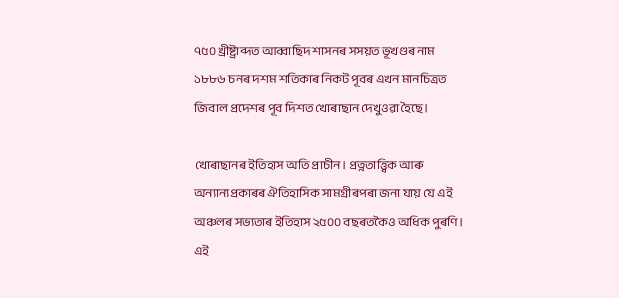৭৫০ খ্ৰীষ্ট্ৰাব্দত আব্বাছিদ শাসনৰ সসয়ত ভূখণ্ডৰ নাম
১৮৮৬ চনৰ দশম শতিকাৰ নিকট পূবৰ এখন মানচিত্ৰত জিবাল প্ৰদেশৰ পূব দিশত খোৰাছান দেখুওৱা হৈছে।

খোৰাছানৰ ইতিহাস অতি প্ৰাচীন। প্ৰত্নতাত্ত্বিক আৰু অন্যান্যপ্ৰকাৰৰ ঐতিহাসিক সামগ্ৰীৰপৰা জনা যায় যে এই অঞ্চলৰ সভ্যতাৰ ইতিহাস ২৫০০ বছৰতকৈও অধিক পুৰণি। এই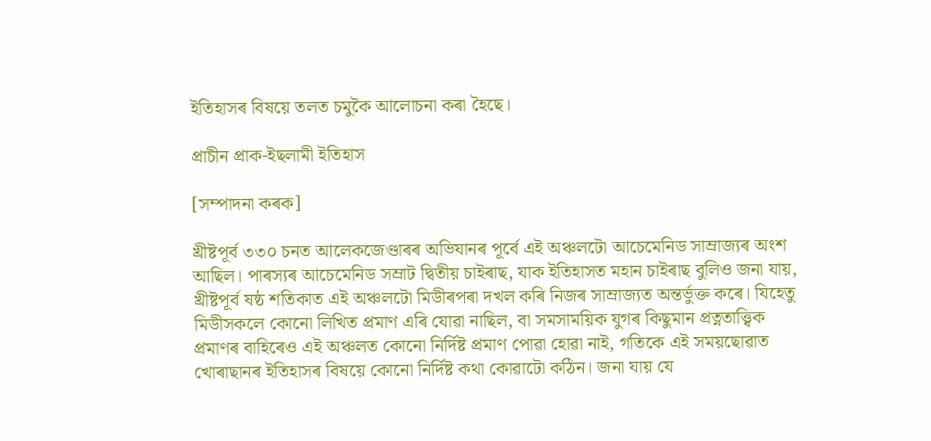ইতিহাসৰ বিষয়ে তলত চমুকৈ আলোচনা কৰা হৈছে।

প্ৰাচীন প্ৰাক-ইছলামী ইতিহাস

[সম্পাদনা কৰক]

খ্ৰীষ্টপূৰ্ব ৩৩০ চনত আলেকজেণ্ডাৰৰ অভিযানৰ পূৰ্বে এই অঞ্চলটো আচেমেনিড সাম্ৰাজ্যৰ অংশ আছিল। পাৰস্যৰ আচেমেনিড সম্ৰাট দ্বিতীয় চাইৰাছ, যাক ইতিহাসত মহান চাইৰাছ বুলিও জনা যায়, খ্ৰীষ্টপূৰ্ব ষষ্ঠ শতিকাত এই অঞ্চলটো মিডীৰপৰা দখল কৰি নিজৰ সাম্ৰাজ্যত অন্তৰ্ভুক্ত কৰে। যিহেতু মিডীসকলে কোনো লিখিত প্ৰমাণ এৰি যোৱা নাছিল, বা সমসাময়িক যুগৰ কিছুমান প্ৰত্নতাত্ত্বিক প্ৰমাণৰ বাহিৰেও এই অঞ্চলত কোনো নিৰ্দিষ্ট প্ৰমাণ পোৱা হোৱা নাই, গতিকে এই সময়ছোৱাত খোৰাছানৰ ইতিহাসৰ বিষয়ে কোনো নিৰ্দিষ্ট কথা কোৱাটো কঠিন। জনা যায় যে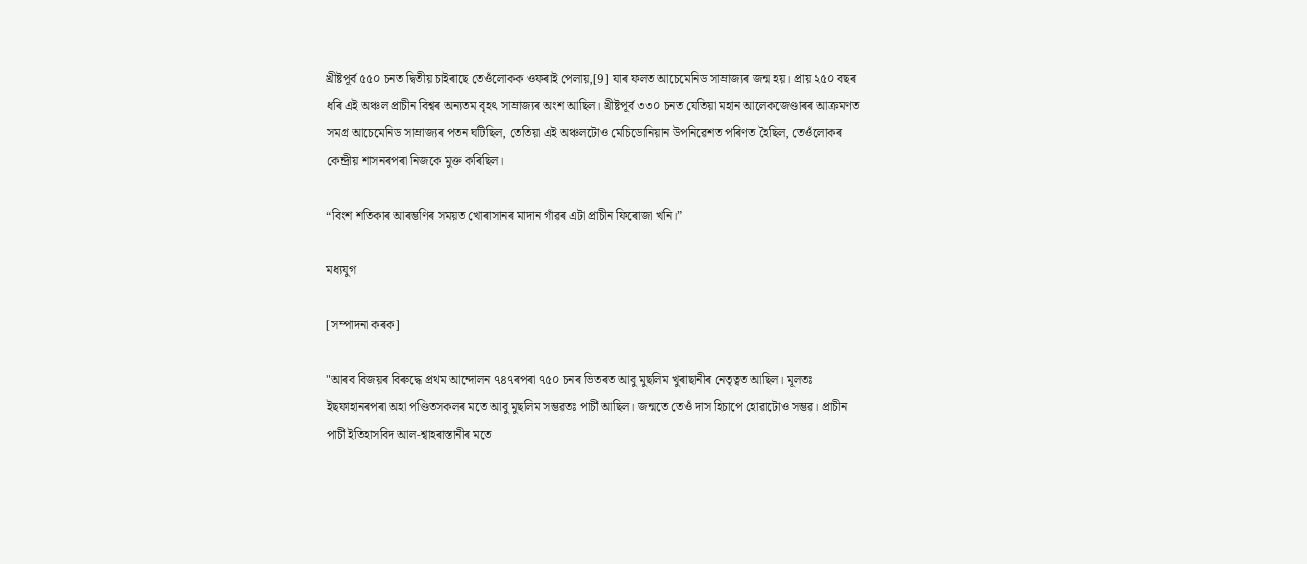খ্ৰীষ্টপূৰ্ব ৫৫০ চনত দ্বিতীয় চাইৰাছে তেওঁলোকক ওফৰাই পেলায়,[9] যাৰ ফলত আচেমেনিড সাম্ৰাজ্যৰ জন্ম হয়। প্ৰায় ২৫০ বছৰ ধৰি এই অঞ্চল প্ৰাচীন বিশ্বৰ অন্যতম বৃহৎ সাম্ৰাজ্যৰ অংশ আছিল। খ্ৰীষ্টপূৰ্ব ৩৩০ চনত যেতিয়া মহান আলেকজেণ্ডাৰৰ আক্ৰমণত সমগ্ৰ আচেমেনিড সাম্ৰাজ্যৰ পতন ঘটিছিল, তেতিয়া এই অঞ্চলটোও মেচিডোনিয়ান উপনিৱেশত পৰিণত হৈছিল, তেওঁলোকৰ কেন্দ্ৰীয় শাসনৰপৰা নিজকে মুক্ত কৰিছিল।

“বিংশ শতিকাৰ আৰম্ভণিৰ সময়ত খোৰাসানৰ মাদান গাঁৱৰ এটা প্ৰাচীন ফিৰোজা খনি।”

মধ্যযুগ

[সম্পাদনা কৰক]

"আৰব বিজয়ৰ বিৰুদ্ধে প্ৰথম আন্দোলন ৭৪৭ৰপৰা ৭৫০ চনৰ ভিতৰত আবু মুছলিম খুৰাছানীৰ নেতৃত্বত আছিল। মূলতঃ ইছফাহানৰপৰা অহা পণ্ডিতসকলৰ মতে আবু মুছলিম সম্ভৱতঃ পাৰ্চী আছিল। জন্মতে তেওঁ দাস হিচাপে হোৱাটোও সম্ভৱ। প্ৰাচীন পাৰ্চী ইতিহাসবিদ আল-শ্বাহৰাস্তানীৰ মতে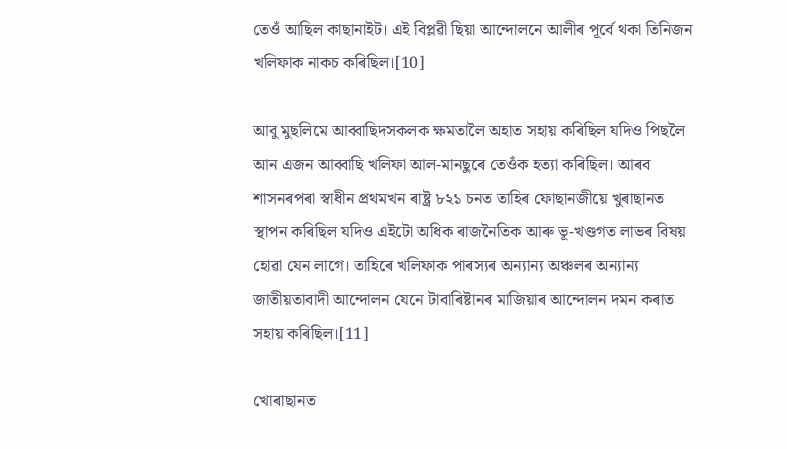তেওঁ আছিল কাছানাইট। এই বিপ্লৱী ছিয়া আন্দোলনে আলীৰ পূৰ্বে থকা তিনিজন খলিফাক নাকচ কৰিছিল।[10]

আবু মুছলিমে আব্বাছিদসকলক ক্ষমতালৈ অহাত সহায় কৰিছিল যদিও পিছলৈ আন এজন আব্বাছি খলিফা আল-মানছুৰে তেওঁক হত্যা কৰিছিল। আৰব শাসনৰপৰা স্বাধীন প্ৰথমখন ৰাষ্ট্ৰ ৮২১ চনত তাহিৰ ফোছানজীয়ে খুৰাছানত স্থাপন কৰিছিল যদিও এইটো অধিক ৰাজনৈতিক আৰু ভূ-খণ্ডগত লাভৰ বিষয় হোৱা যেন লাগে। তাহিৰে খলিফাক পাৰস্যৰ অন্যান্য অঞ্চলৰ অন্যান্য জাতীয়তাবাদী আন্দোলন যেনে টাবাৰিষ্টানৰ মাজিয়াৰ আন্দোলন দমন কৰাত সহায় কৰিছিল।[11]

খোৰাছানত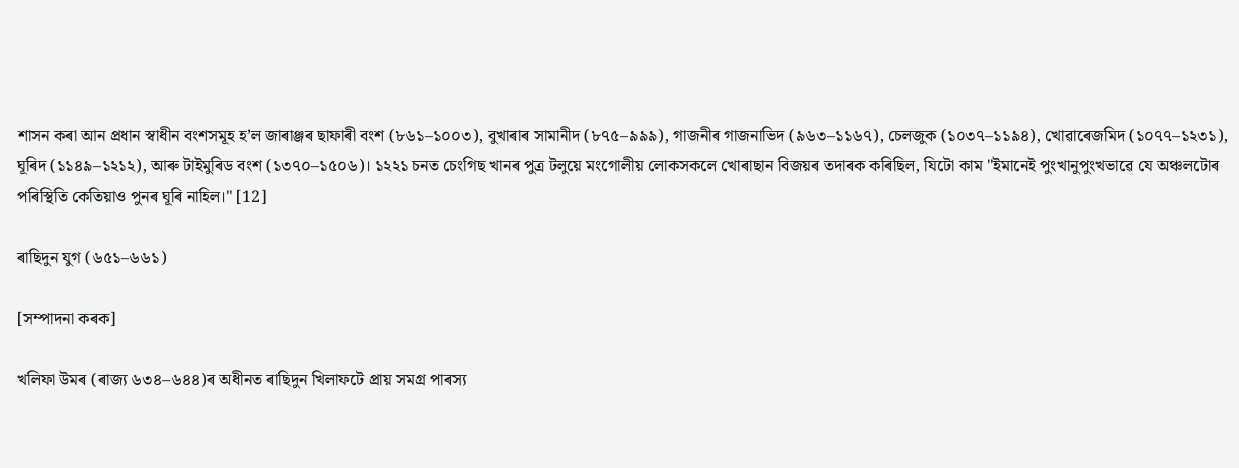শাসন কৰা আন প্ৰধান স্বাধীন বংশসমূহ হ’ল জাৰাঞ্জৰ ছাফাৰী বংশ (৮৬১–১০০৩), বুখাৰাৰ সামানীদ (৮৭৫–৯৯৯), গাজনীৰ গাজনাভিদ (৯৬৩–১১৬৭), চেলজুক (১০৩৭–১১৯৪), খোৱাৰেজমিদ (১০৭৭–১২৩১), ঘূৰিদ (১১৪৯–১২১২), আৰু টাইমুৰিড বংশ (১৩৭০–১৫০৬)। ১২২১ চনত চেংগিছ খানৰ পুত্ৰ টলুয়ে মংগোলীয় লোকসকলে খোৰাছান বিজয়ৰ তদাৰক কৰিছিল, যিটো কাম "ইমানেই পুংখানুপুংখভাৱে যে অঞ্চলটোৰ পৰিস্থিতি কেতিয়াও পুনৰ ঘূৰি নাহিল।" [12]

ৰাছিদুন যুগ (৬৫১–৬৬১)

[সম্পাদনা কৰক]

খলিফা উমৰ (ৰাজ্য ৬৩৪–৬৪৪)ৰ অধীনত ৰাছিদুন খিলাফটে প্ৰায় সমগ্ৰ পাৰস্য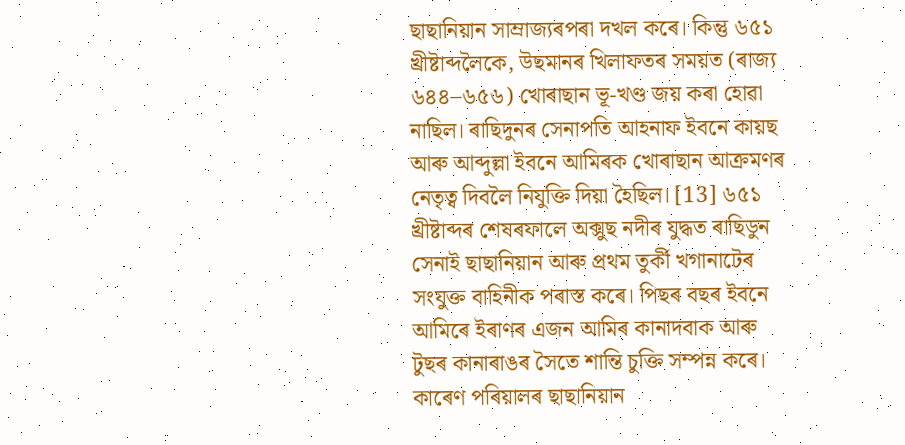ছাছানিয়ান সাম্ৰাজ্যৰপৰা দখল কৰে। কিন্তু ৬৫১ খ্ৰীষ্টাব্দলৈকে, উছমানৰ খিলাফতৰ সময়ত (ৰাজ্য ৬৪৪–৬৫৬) খোৰাছান ভূ-খণ্ড জয় কৰা হোৱা নাছিল। ৰাছিদুনৰ সেনাপতি আহনাফ ইবনে কায়ছ আৰু আব্দুল্লা ইবনে আমিৰক খোৰাছান আক্ৰমণৰ নেতৃত্ব দিবলৈ নিযুক্তি দিয়া হৈছিল। [13] ৬৫১ খ্ৰীষ্টাব্দৰ শেষৰফালে অক্সুছ নদীৰ যুদ্ধত ৰাছিডুন সেনাই ছাছানিয়ান আৰু প্ৰথম তুৰ্কী খগানাটেৰ সংযুক্ত বাহিনীক পৰাস্ত কৰে। পিছৰ বছৰ ইবনে আমিৰে ইৰাণৰ এজন আমিৰ কানাদবাক আৰু টুছৰ কানাৰাঙৰ সৈতে শান্তি চুক্তি সম্পন্ন কৰে। কাৰেণ পৰিয়ালৰ ছাছানিয়ান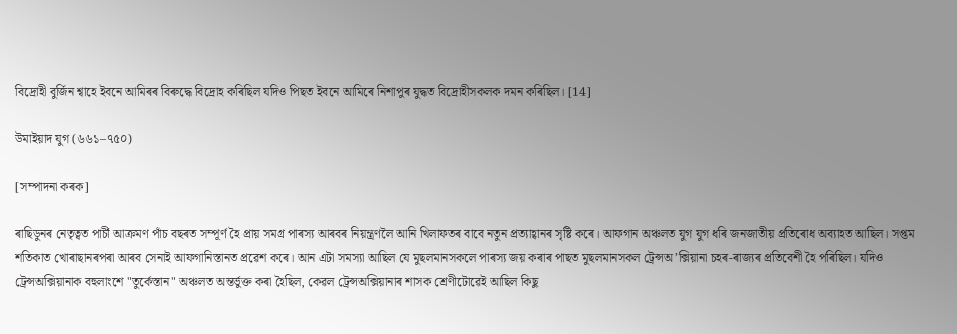বিদ্ৰোহী বুৰ্জিন শ্বাহে ইবনে আমিৰৰ বিৰুদ্ধে বিদ্ৰোহ কৰিছিল যদিও পিছত ইবনে আমিৰে নিশাপুৰ যুদ্ধত বিদ্ৰোহীসকলক দমন কৰিছিল। [14]

উমাইয়াদ যুগ (৬৬১–৭৫০)

[সম্পাদনা কৰক]

ৰাছিডুনৰ নেতৃত্বত পাৰ্চী আক্ৰমণ পাঁচ বছৰত সম্পূৰ্ণ হৈ প্ৰায় সমগ্ৰ পাৰস্য আৰবৰ নিয়ন্ত্ৰণলৈ আনি খিলাফতৰ বাবে নতুন প্ৰত্যাহ্বানৰ সৃষ্টি কৰে। আফগান অঞ্চলত যুগ যুগ ধৰি জনজাতীয় প্ৰতিৰোধ অব্যাহত আছিল। সপ্তম শতিকাত খোৰাছানৰপৰা আৰব সেনাই আফগানিস্তানত প্ৰৱেশ কৰে। আন এটা সমস্যা আছিল যে মুছলমানসকলে পাৰস্য জয় কৰাৰ পাছত মুছলমানসকল ট্ৰেন্সঅ’ক্সিয়ানা চহৰ-ৰাজ্যৰ প্ৰতিবেশী হৈ পৰিছিল। যদিও ট্ৰেন্সঅক্সিয়ানাক বহুলাংশে "তুৰ্কেস্তান" অঞ্চলত অন্তৰ্ভুক্ত কৰা হৈছিল, কেৱল ট্ৰেন্সঅক্সিয়ানাৰ শাসক শ্ৰেণীটোৱেই আছিল কিছু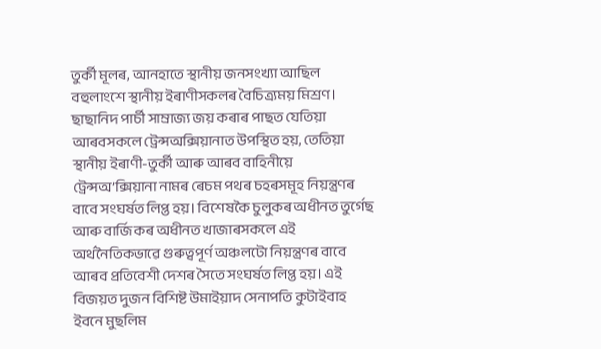তুৰ্কী মূলৰ, আনহাতে স্থানীয় জনসংখ্যা আছিল বহুলাংশে স্থানীয় ইৰাণীসকলৰ বৈচিত্ৰ্যময় মিশ্ৰণ। ছাছানিদ পাৰ্চী সাম্ৰাজ্য জয় কৰাৰ পাছত যেতিয়া আৰবসকলে ট্ৰেন্সঅক্সিয়ানাত উপস্থিত হয়, তেতিয়া স্থানীয় ইৰাণী-তুৰ্কী আৰু আৰব বাহিনীয়ে ট্ৰেন্সঅ’ক্সিয়ানা নামৰ ৰেচম পথৰ চহৰসমূহ নিয়ন্ত্ৰণৰ বাবে সংঘৰ্ষত লিপ্ত হয়। বিশেষকৈ চুলুকৰ অধীনত তুৰ্গেছ আৰু বাৰ্জিকৰ অধীনত খাজাৰসকলে এই অৰ্থনৈতিকভাৱে গুৰুত্বপূৰ্ণ অঞ্চলটো নিয়ন্ত্ৰণৰ বাবে আৰব প্ৰতিবেশী দেশৰ সৈতে সংঘৰ্ষত লিপ্ত হয়। এই বিজয়ত দুজন বিশিষ্ট উমাইয়াদ সেনাপতি কুটাইবাহ ইবনে মুছলিম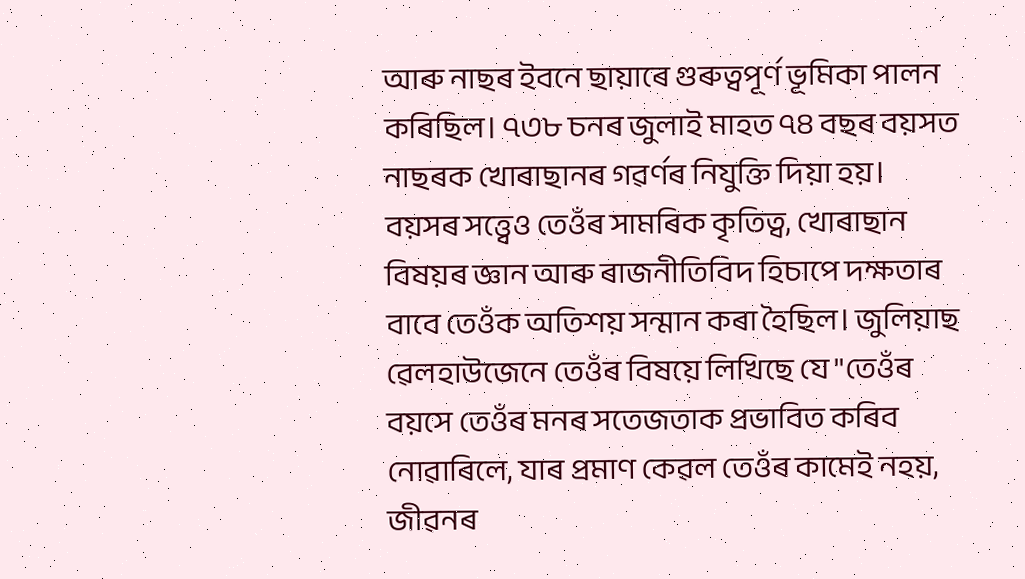আৰু নাছৰ ইবনে ছায়াৰে গুৰুত্বপূৰ্ণ ভূমিকা পালন কৰিছিল। ৭৩৮ চনৰ জুলাই মাহত ৭৪ বছৰ বয়সত নাছৰক খোৰাছানৰ গৱৰ্ণৰ নিযুক্তি দিয়া হয়। বয়সৰ সত্ত্বেও তেওঁৰ সামৰিক কৃতিত্ব, খোৰাছান বিষয়ৰ জ্ঞান আৰু ৰাজনীতিবিদ হিচাপে দক্ষতাৰ বাবে তেওঁক অতিশয় সন্মান কৰা হৈছিল। জুলিয়াছ ৱেলহাউজেনে তেওঁৰ বিষয়ে লিখিছে যে "তেওঁৰ বয়সে তেওঁৰ মনৰ সতেজতাক প্ৰভাবিত কৰিব নোৱাৰিলে, যাৰ প্ৰমাণ কেৱল তেওঁৰ কামেই নহয়, জীৱনৰ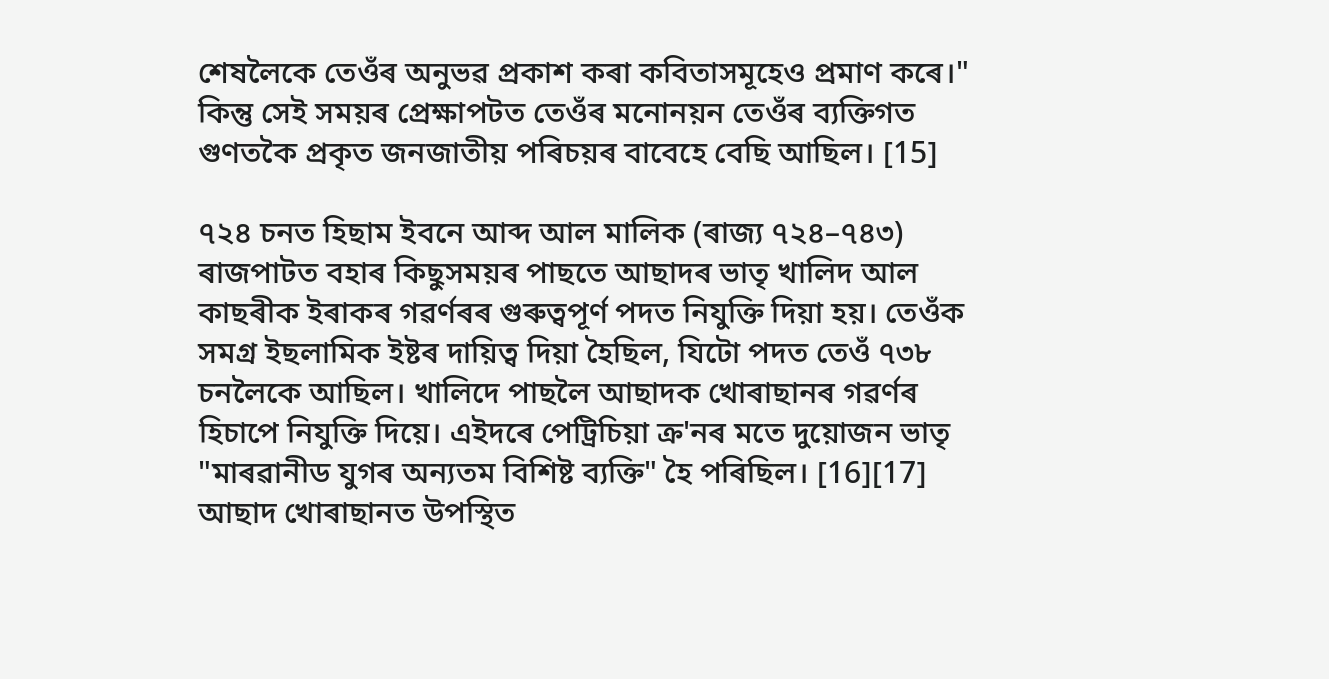শেষলৈকে তেওঁৰ অনুভৱ প্ৰকাশ কৰা কবিতাসমূহেও প্ৰমাণ কৰে।" কিন্তু সেই সময়ৰ প্ৰেক্ষাপটত তেওঁৰ মনোনয়ন তেওঁৰ ব্যক্তিগত গুণতকৈ প্ৰকৃত জনজাতীয় পৰিচয়ৰ বাবেহে বেছি আছিল। [15]

৭২৪ চনত হিছাম ইবনে আব্দ আল মালিক (ৰাজ্য ৭২৪–৭৪৩) ৰাজপাটত বহাৰ কিছুসময়ৰ পাছতে আছাদৰ ভাতৃ খালিদ আল কাছৰীক ইৰাকৰ গৱৰ্ণৰৰ গুৰুত্বপূৰ্ণ পদত নিযুক্তি দিয়া হয়। তেওঁক সমগ্ৰ ইছলামিক ইষ্টৰ দায়িত্ব দিয়া হৈছিল, যিটো পদত তেওঁ ৭৩৮ চনলৈকে আছিল। খালিদে পাছলৈ আছাদক খোৰাছানৰ গৱৰ্ণৰ হিচাপে নিযুক্তি দিয়ে। এইদৰে পেট্ৰিচিয়া ক্ৰ'নৰ মতে দুয়োজন ভাতৃ "মাৰৱানীড যুগৰ অন্যতম বিশিষ্ট ব্যক্তি" হৈ পৰিছিল। [16][17] আছাদ খোৰাছানত উপস্থিত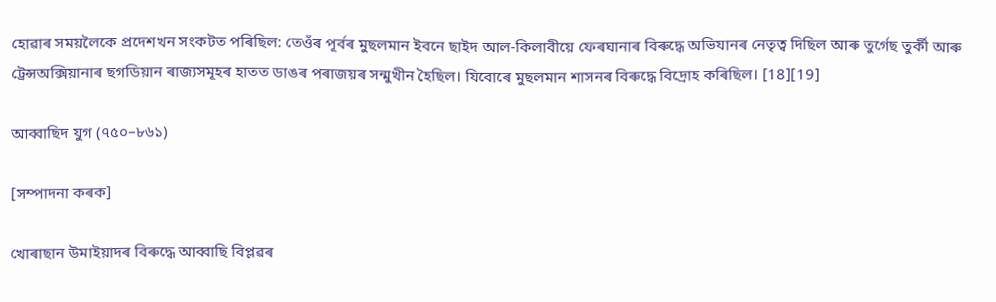হোৱাৰ সময়লৈকে প্ৰদেশখন সংকটত পৰিছিল: তেওঁৰ পূৰ্বৰ মুছলমান ইবনে ছাইদ আল-কিলাবীয়ে ফেৰঘানাৰ বিৰুদ্ধে অভিযানৰ নেতৃত্ব দিছিল আৰু তুৰ্গেছ তুৰ্কী আৰু ট্ৰেন্সঅক্সিয়ানাৰ ছগডিয়ান ৰাজ্যসমূহৰ হাতত ডাঙৰ পৰাজয়ৰ সন্মুখীন হৈছিল। যিবোৰে মুছলমান শাসনৰ বিৰুদ্ধে বিদ্ৰোহ কৰিছিল। [18][19]

আব্বাছিদ যুগ (৭৫০–৮৬১)

[সম্পাদনা কৰক]

খোৰাছান উমাইয়াদৰ বিৰুদ্ধে আব্বাছি বিপ্লৱৰ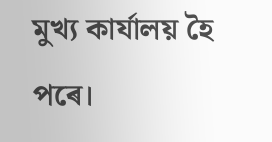মুখ্য কাৰ্যালয় হৈ পৰে।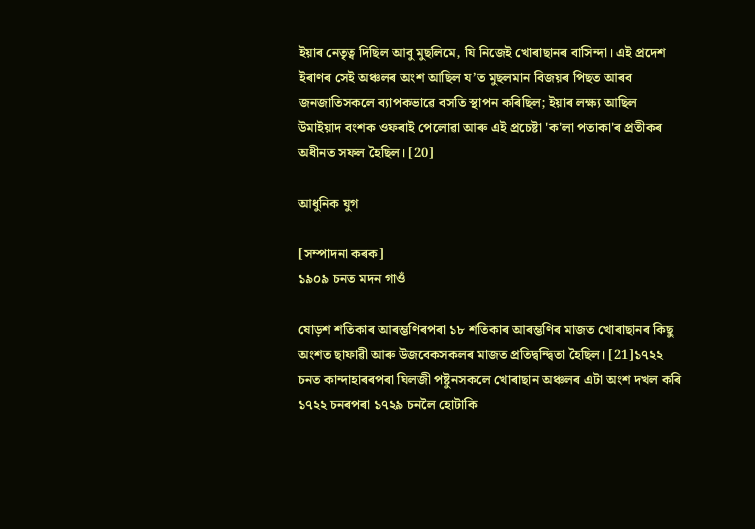ইয়াৰ নেতৃত্ব দিছিল আবু মুছলিমে, যি নিজেই খোৰাছানৰ বাসিন্দা। এই প্ৰদেশ ইৰাণৰ সেই অঞ্চলৰ অংশ আছিল য’ত মুছলমান বিজয়ৰ পিছত আৰব জনজাতিসকলে ব্যাপকভাৱে বসতি স্থাপন কৰিছিল; ইয়াৰ লক্ষ্য আছিল উমাইয়াদ বংশক ওফৰাই পেলোৱা আৰু এই প্ৰচেষ্টা 'ক'লা পতাকা'ৰ প্ৰতীকৰ অধীনত সফল হৈছিল। [20]

আধুনিক যুগ

[সম্পাদনা কৰক]
১৯০৯ চনত মদন গাওঁ

ষোড়শ শতিকাৰ আৰম্ভণিৰপৰা ১৮ শতিকাৰ আৰম্ভণিৰ মাজত খোৰাছানৰ কিছু অংশত ছাফাৱী আৰু উজবেকসকলৰ মাজত প্ৰতিদ্বন্দ্বিতা হৈছিল। [21]১৭২২ চনত কান্দাহাৰৰপৰা ঘিলজী পষ্টুনসকলে খোৰাছান অঞ্চলৰ এটা অংশ দখল কৰি ১৭২২ চনৰপৰা ১৭২৯ চনলৈ হোটাকি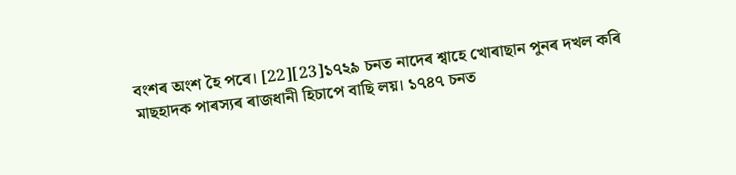বংশৰ অংশ হৈ পৰে। [22][23]১৭২৯ চনত নাদেৰ শ্বাহে খোৰাছান পুনৰ দখল কৰি মাছহাদক পাৰস্যৰ ৰাজধানী হিচাপে বাছি লয়। ১৭৪৭ চনত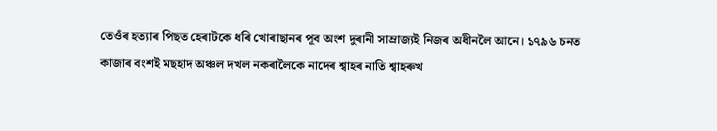তেওঁৰ হত্যাৰ পিছত হেৰাটকে ধৰি খোৰাছানৰ পূব অংশ দুৰানী সাম্ৰাজ্যই নিজৰ অধীনলৈ আনে। ১৭৯৬ চনত কাজাৰ বংশই মছহাদ অঞ্চল দখল নকৰালৈকে নাদেৰ শ্বাহৰ নাতি শ্বাহৰুখ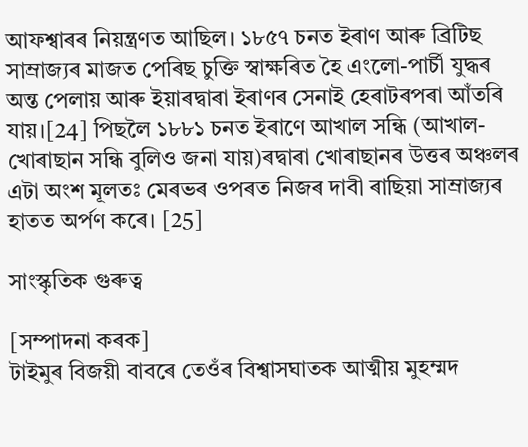আফশ্বাৰৰ নিয়ন্ত্ৰণত আছিল। ১৮৫৭ চনত ইৰাণ আৰু ব্ৰিটিছ সাম্ৰাজ্যৰ মাজত পেৰিছ চুক্তি স্বাক্ষৰিত হৈ এংলো-পাৰ্চী যুদ্ধৰ অন্ত পেলায় আৰু ইয়াৰদ্বাৰা ইৰাণৰ সেনাই হেৰাটৰপৰা আঁতৰি যায়।[24] পিছলৈ ১৮৮১ চনত ইৰাণে আখাল সন্ধি (আখাল-খোৰাছান সন্ধি বুলিও জনা যায়)ৰদ্বাৰা খোৰাছানৰ উত্তৰ অঞ্চলৰ এটা অংশ মূলতঃ মেৰভৰ ওপৰত নিজৰ দাবী ৰাছিয়া সাম্ৰাজ্যৰ হাতত অৰ্পণ কৰে। [25]

সাংস্কৃতিক গুৰুত্ব

[সম্পাদনা কৰক]
টাইমুৰ বিজয়ী বাবৰে তেওঁৰ বিশ্বাসঘাতক আত্মীয় মুহম্মদ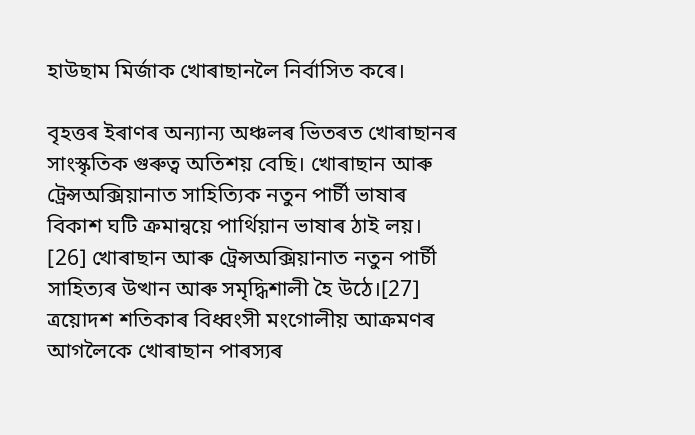হাউছাম মিৰ্জাক খোৰাছানলৈ নিৰ্বাসিত কৰে।

বৃহত্তৰ ইৰাণৰ অন্যান্য অঞ্চলৰ ভিতৰত খোৰাছানৰ সাংস্কৃতিক গুৰুত্ব অতিশয় বেছি। খোৰাছান আৰু ট্ৰেন্সঅক্সিয়ানাত সাহিত্যিক নতুন পাৰ্চী ভাষাৰ বিকাশ ঘটি ক্ৰমান্বয়ে পাৰ্থিয়ান ভাষাৰ ঠাই লয়। [26] খোৰাছান আৰু ট্ৰেন্সঅক্সিয়ানাত নতুন পাৰ্চী সাহিত্যৰ উত্থান আৰু সমৃদ্ধিশালী হৈ উঠে।[27] ত্ৰয়োদশ শতিকাৰ বিধ্বংসী মংগোলীয় আক্ৰমণৰ আগলৈকে খোৰাছান পাৰস্যৰ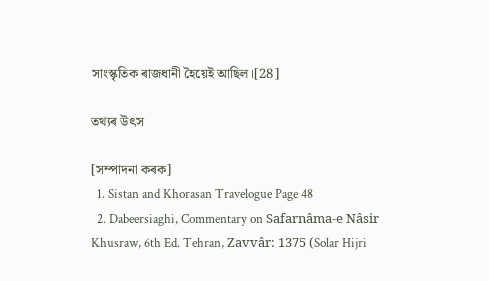সাংস্কৃতিক ৰাজধানী হৈয়েই আছিল।[28]

তথ্যৰ উৎস

[সম্পাদনা কৰক]
  1. Sistan and Khorasan Travelogue Page 48
  2. Dabeersiaghi, Commentary on Safarnâma-e Nâsir Khusraw, 6th Ed. Tehran, Zavvâr: 1375 (Solar Hijri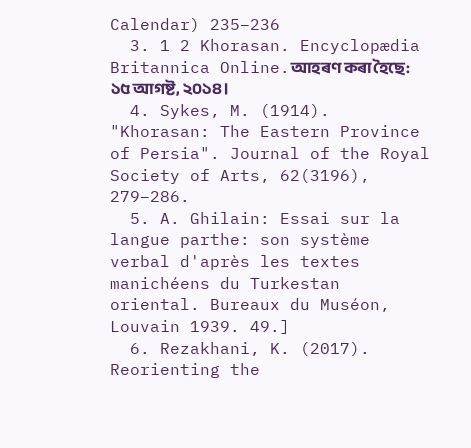Calendar) 235–236
  3. 1 2 Khorasan. Encyclopædia Britannica Online.আহৰণ কৰা হৈছে: ১৫ আগষ্ট, ২০১৪।
  4. Sykes, M. (1914). "Khorasan: The Eastern Province of Persia". Journal of the Royal Society of Arts, 62(3196), 279–286.
  5. A. Ghilain: Essai sur la langue parthe: son système verbal d'après les textes manichéens du Turkestan oriental. Bureaux du Muséon, Louvain 1939. 49.]
  6. Rezakhani, K. (2017). Reorienting the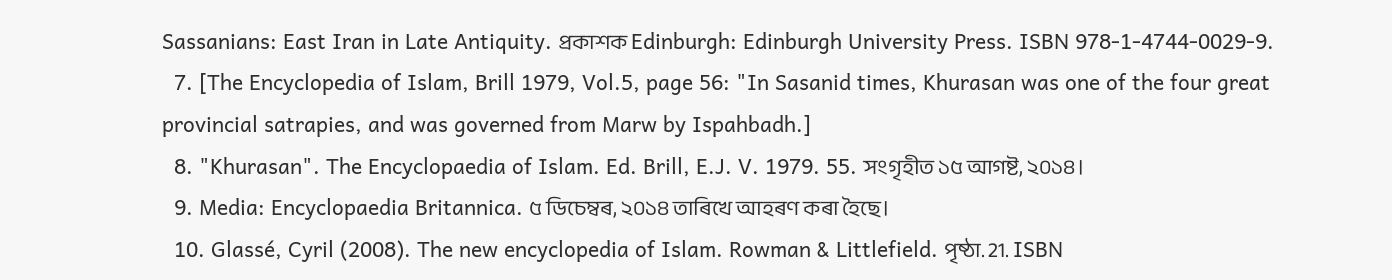Sassanians: East Iran in Late Antiquity. প্ৰকাশক Edinburgh: Edinburgh University Press. ISBN 978-1-4744-0029-9.
  7. [The Encyclopedia of Islam, Brill 1979, Vol.5, page 56: "In Sasanid times, Khurasan was one of the four great provincial satrapies, and was governed from Marw by Ispahbadh.]
  8. "Khurasan". The Encyclopaedia of Islam. Ed. Brill, E.J. V. 1979. 55. সংগৃহীত ১৫ আগষ্ট, ২০১৪।
  9. Media: Encyclopaedia Britannica. ৫ ডিচেম্বৰ, ২০১৪ তাৰিখে আহৰণ কৰা হৈছে।
  10. Glassé, Cyril (2008). The new encyclopedia of Islam. Rowman & Littlefield. পৃষ্ঠা. 21. ISBN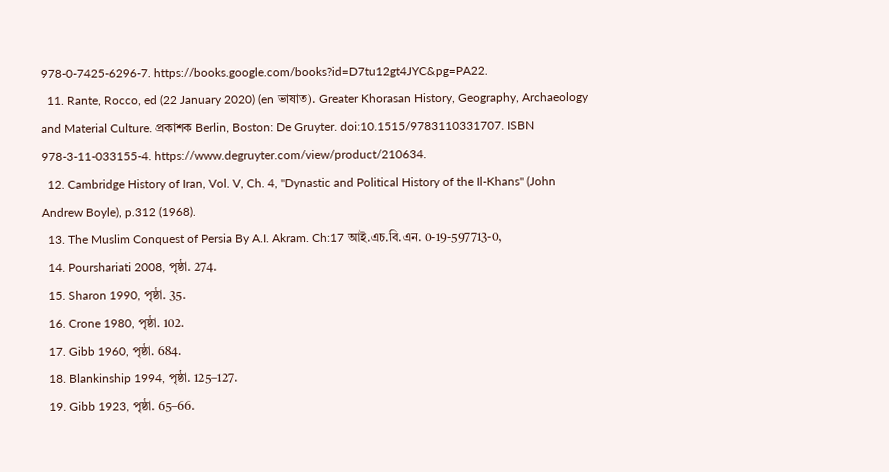978-0-7425-6296-7. https://books.google.com/books?id=D7tu12gt4JYC&pg=PA22.
  11. Rante, Rocco, ed (22 January 2020) (en ভাষাত). Greater Khorasan History, Geography, Archaeology and Material Culture. প্ৰকাশক Berlin, Boston: De Gruyter. doi:10.1515/9783110331707. ISBN 978-3-11-033155-4. https://www.degruyter.com/view/product/210634.
  12. Cambridge History of Iran, Vol. V, Ch. 4, "Dynastic and Political History of the Il-Khans" (John Andrew Boyle), p.312 (1968).
  13. The Muslim Conquest of Persia By A.I. Akram. Ch:17 আই.এচ.বি.এন. 0-19-597713-0,
  14. Pourshariati 2008, পৃষ্ঠা. 274.
  15. Sharon 1990, পৃষ্ঠা. 35.
  16. Crone 1980, পৃষ্ঠা. 102.
  17. Gibb 1960, পৃষ্ঠা. 684.
  18. Blankinship 1994, পৃষ্ঠা. 125–127.
  19. Gibb 1923, পৃষ্ঠা. 65–66.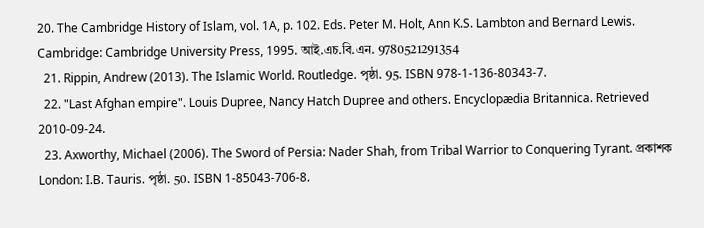20. The Cambridge History of Islam, vol. 1A, p. 102. Eds. Peter M. Holt, Ann K.S. Lambton and Bernard Lewis. Cambridge: Cambridge University Press, 1995. আই.এচ.বি.এন. 9780521291354
  21. Rippin, Andrew (2013). The Islamic World. Routledge. পৃষ্ঠা. 95. ISBN 978-1-136-80343-7.
  22. "Last Afghan empire". Louis Dupree, Nancy Hatch Dupree and others. Encyclopædia Britannica. Retrieved 2010-09-24.
  23. Axworthy, Michael (2006). The Sword of Persia: Nader Shah, from Tribal Warrior to Conquering Tyrant. প্ৰকাশক London: I.B. Tauris. পৃষ্ঠা. 50. ISBN 1-85043-706-8.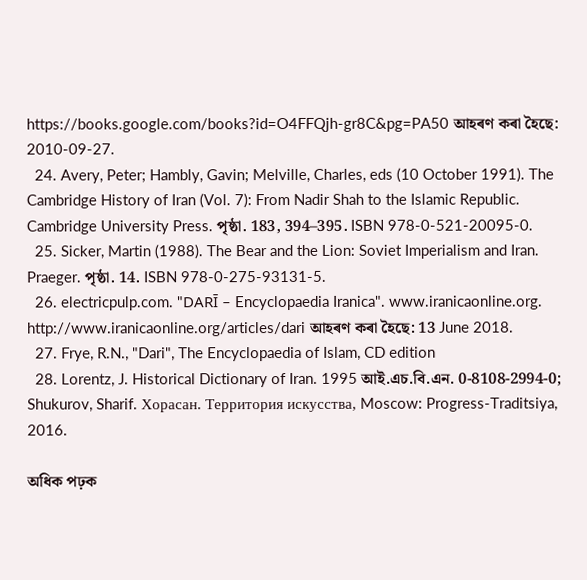https://books.google.com/books?id=O4FFQjh-gr8C&pg=PA50 আহৰণ কৰা হৈছে: 2010-09-27.
  24. Avery, Peter; Hambly, Gavin; Melville, Charles, eds (10 October 1991). The Cambridge History of Iran (Vol. 7): From Nadir Shah to the Islamic Republic. Cambridge University Press. পৃষ্ঠা. 183, 394–395. ISBN 978-0-521-20095-0.
  25. Sicker, Martin (1988). The Bear and the Lion: Soviet Imperialism and Iran. Praeger. পৃষ্ঠা. 14. ISBN 978-0-275-93131-5.
  26. electricpulp.com. "DARĪ – Encyclopaedia Iranica". www.iranicaonline.org. http://www.iranicaonline.org/articles/dari আহৰণ কৰা হৈছে: 13 June 2018.
  27. Frye, R.N., "Dari", The Encyclopaedia of Islam, CD edition
  28. Lorentz, J. Historical Dictionary of Iran. 1995 আই.এচ.বি.এন. 0-8108-2994-0; Shukurov, Sharif. Хорасан. Территория искусства, Moscow: Progress-Traditsiya, 2016.

অধিক পঢ়ক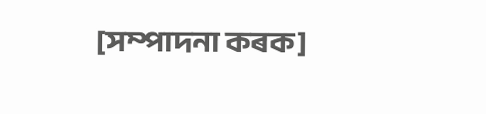[সম্পাদনা কৰক]